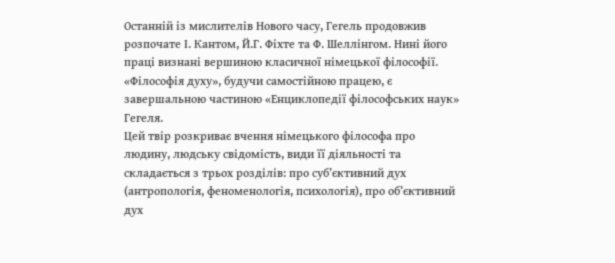Останній із мислителів Нового часу, Гегель продовжив розпочате І. Кантом, Й.Г. Фіхте та Ф. Шеллінгом. Нині його праці визнані вершиною класичної німецької філософії.
«Філософія духу», будучи самостійною працею, є завершальною частиною «Енциклопедії філософських наук» Гегеля.
Цей твір розкриває вчення німецького філософа про людину, людську свідомість, види її діяльності та складається з трьох розділів: про суб’єктивний дух (антропологія, феноменологія, психологія), про об’єктивний дух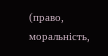(право, моральність,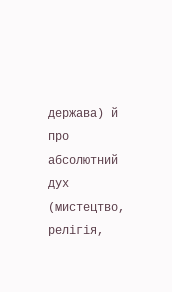держава) й про абсолютний дух (мистецтво, релігія,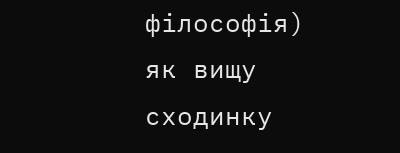філософія) як вищу сходинку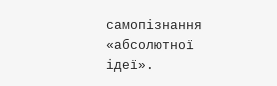самопізнання «абсолютної ідеї».